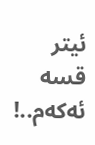ئیتر قسه‌ ئه‌كه‌م..!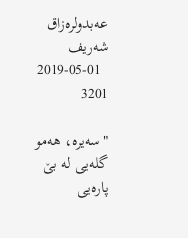عەبدولرەزاق شەریف
  2019-05-01     3201

"سه‌یره‌، هه‌مو گله‌یی له‌ بێ پاره‌یی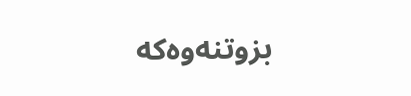بزوتنه‌وه‌كه‌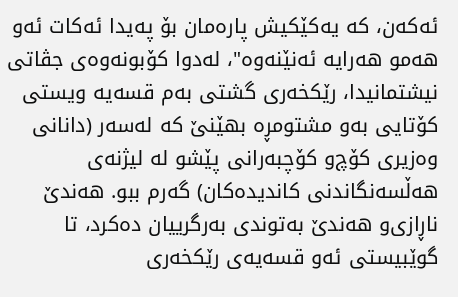ئه‌كه‌ن، كه‌ یه‌كێكیش پاره‌مان بۆ په‌یدا ئه‌كات ئه‌و هه‌مو هه‌رایه‌ ئه‌نێنه‌وه‌"، له‌دوا كۆبونه‌وه‌ی جڤاتی نیشتمانیدا، رێكخه‌ری گشتی به‌م قسه‌یه‌ ویستی كۆتایی به‌و مشتومڕه‌ بهێنێ كه‌ له‌سه‌ر (دانانی وه‌زیری كۆچ‌و كۆچبه‌رانی پێشو له‌ لیژنه‌ی هه‌ڵسه‌نگاندنی كاندیده‌كان) گه‌رم ببو. هه‌ندێ ناڕازی‌و هه‌ندێ به‌توندی به‌رگرییان ده‌كرد، تا گوێبیستی ئه‌و قسه‌یه‌ی رێكخه‌ری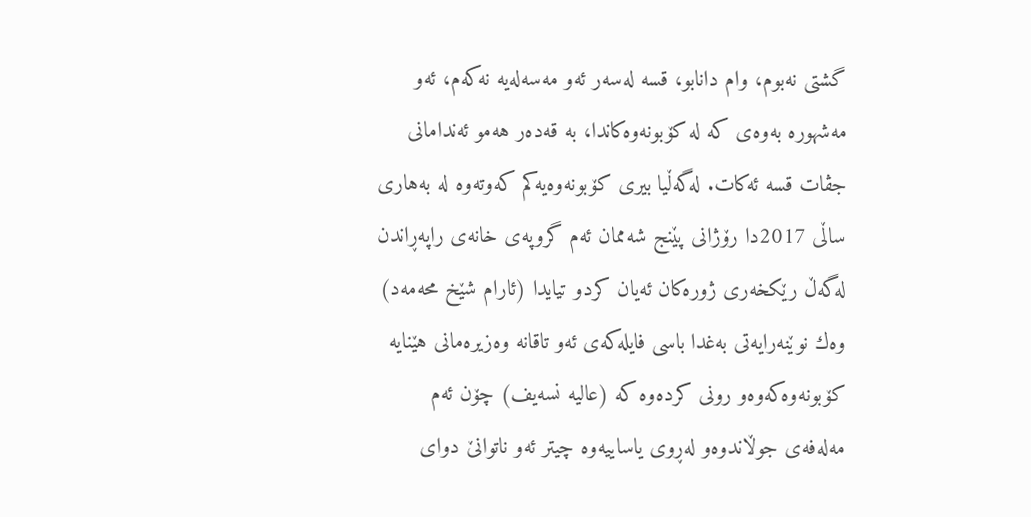گشتی نه‌بوم، وام دانابو، قسه‌ له‌سه‌ر ئه‌و مه‌سه‌له‌یه‌ نه‌كه‌م، ئه‌و مه‌شهوره‌ به‌وه‌ی كه‌ له‌ كۆبونه‌وه‌كاندا، به‌ قه‌ده‌ر هه‌مو ئه‌ندامانی جڤات قسه‌ ئه‌كات. له‌گه‌ڵیا بیری كۆبونه‌وه‌یه‌كم كه‌وته‌وه‌ له‌ به‌هاری ساڵی 2017دا رۆژانی پێنج شه‌ممان ئه‌م گروپه‌ی خانه‌ی راپه‌ڕاندن له‌گه‌ڵ رێكخه‌ری ژوره‌كان ئه‌یان كرد‌و تیایدا (ئارام شێخ محه‌مه‌د) وه‌ك نوێنه‌رایه‌تی به‌غدا باسی فایله‌كه‌ی ئه‌و تاقانه‌ وه‌زیره‌مانی هێنایه‌ كۆبونه‌وه‌كه‌وه‌‌و رونی كرده‌وه‌ كه‌ (عالیه‌ نسه‌یف) چۆن ئه‌م مه‌له‌فه‌ی جوڵاندوه‌‌و له‌ڕوی یاساییه‌وه‌ چیتر ئه‌و ناتوانێ دوای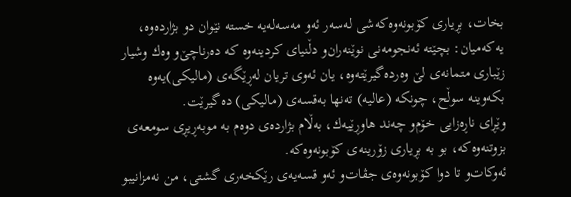بخات، بڕیاری كۆبونه‌وه‌كه‌شی له‌سه‌ر ئه‌و مه‌سه‌له‌یه‌ خسته‌ نێوان دو بژارده‌وه‌، یه‌كه‌میان: بچێته‌ ئه‌نجومه‌نی نوێنه‌ران‌و دڵنیای كردینه‌وه‌ كه‌ ده‌رناچێ‌و وه‌ك وشیار زێباری متمانه‌ی لێ وه‌رده‌گیرێته‌وه‌، یان ئه‌وی تریان له‌ڕێگه‌ی (مالیكی)یه‌وه‌ بكه‌وینه‌ سوڵح، چونكه‌ (عالیه‌) ته‌نها به‌قسه‌ی (مالیكی) ده‌گیرێت.
وێڕای ناڕه‌زایی خۆم‌و چه‌ند هاوڕێیه‌ك، به‌ڵام بژارده‌ی دوه‌م به‌ موبه‌ڕیڕی سومعه‌ی بزوتنه‌وه‌كه‌، بو به‌ بڕیاری زۆرینه‌ی كۆبونه‌وه‌كه‌.
ئه‌وكات‌و تا دوا كۆبونه‌وه‌ی جڤات‌و ئه‌و قسه‌یه‌ی رێكخه‌ری گشتی، من نه‌مزانیبو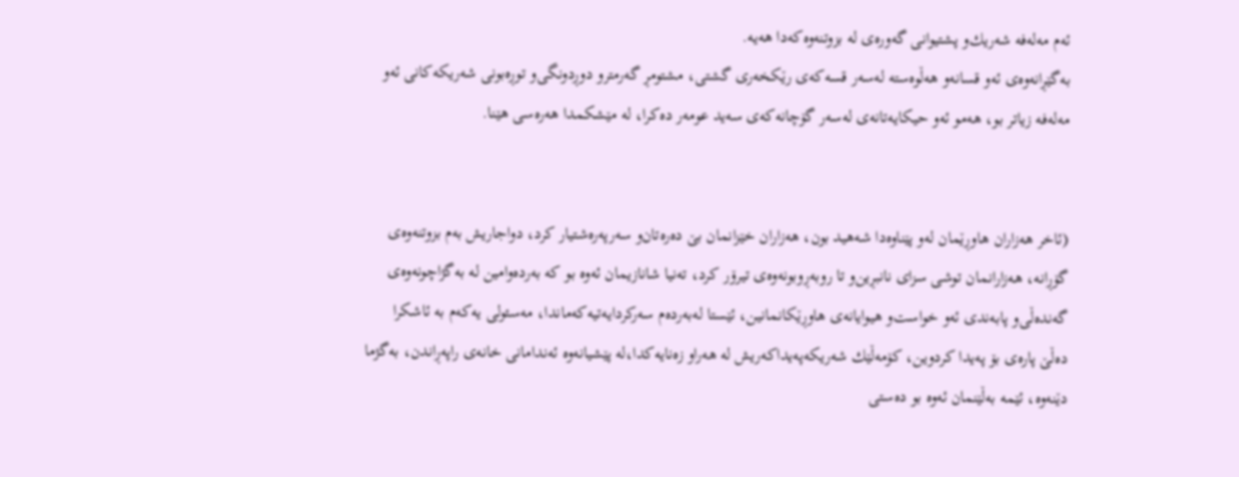ئه‌م مه‌له‌فه‌ شه‌ریك‌و پشتیوانی گه‌وره‌ی له‌ بزوتنه‌وه‌كه‌دا هه‌یه‌.
به‌گێڕانه‌وه‌ی ئه‌و قسانه‌‌و هه‌ڵوه‌سته‌ له‌سه‌ر قسه‌كه‌ی رێكخه‌ری گشتی، مشتومڕ گه‌رمتر‌و دوڕدونگی‌و توڕه‌بونی شه‌ریكه‌كانی ئه‌و مه‌له‌فه‌ زیاتر بو، هه‌مو ئه‌و حیكایه‌تانه‌ی له‌سه‌ر گۆچانه‌كه‌ی سه‌ید عومه‌ر ده‌كرا، له‌ مێشكمدا هه‌ره‌سی هێنا.


(ئاخر هه‌زاران هاوڕێمان له‌و پێناوه‌دا شه‌هید بون، هه‌زاران خێزانمان بێ ده‌ره‌تان‌و سه‌رپه‌ره‌شتیار كرد، دواجاریش به‌م بزوتنه‌وه‌ی گۆڕانه‌، هه‌زارانمان توشی سزای نانبڕین‌و تا روبه‌ڕوبونه‌وه‌ی تیرۆر كرد، ته‌نیا شانازیمان ئه‌وه‌ بو كه‌ به‌رده‌وامین له‌ به‌گژاچونه‌وه‌ی گه‌نده‌ڵی‌و پابه‌ندی ئه‌و خواست‌و هیوایانه‌ی هاوڕێكانمانین، ئێستا له‌به‌رده‌م سه‌ركردایه‌تیه‌كه‌ماندا، مه‌سئولی یه‌كه‌م به‌ ئاشكرا ده‌ڵێ پاره‌ی بۆ په‌یدا كردوین، كۆمه‌ڵێك شه‌ریكه‌په‌یداكه‌ریش له‌ هه‌راو زه‌نایه‌كدا،له‌ پێشیانه‌وه‌ ئه‌ندامانی خانه‌ی راپه‌ڕاندن، به‌گژما دێنه‌وه‌، ئێمه‌ به‌ڵێنمان ئه‌وه‌ بو ده‌ستی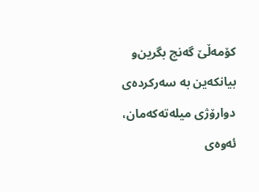كۆمه‌ڵێ گه‌نج بگرین‌و بیانكه‌ین به‌ سه‌ركرده‌ی دوارۆژی میله‌ته‌كه‌مان، ئه‌وه‌ی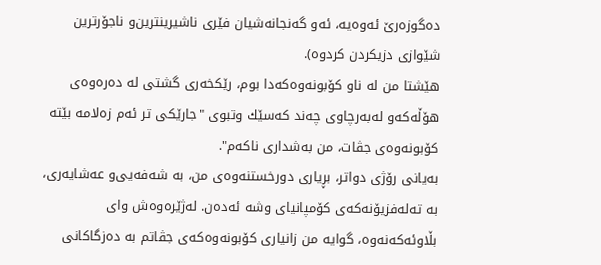ده‌گوزه‌رێ ئه‌وه‌یه‌، ئه‌و گه‌نجانه‌شیان فێری ناشیرینترین‌و ناجۆرترین شێوازی دزیكردن كردوه‌).
هێشتا من له‌ ناو كۆبونه‌وه‌كه‌دا بوم، رێكخه‌ری گشتی له‌ ده‌ره‌وه‌ی هۆڵه‌كه‌‌و له‌به‌رچاوی چه‌ند كه‌سێك وتبوی "جارێكی تر ئه‌م زه‌لامه‌ بێته‌ كۆبونه‌وه‌ی جڤات، من به‌شداری ناكه‌م".
به‌یانی رۆژی دواتر، بڕیاری دورخستنه‌وه‌ی من، به‌ شه‌فه‌یی‌و عه‌شایه‌ری، به‌ ته‌له‌فزیۆنه‌كه‌ی كۆمپانیای وشه‌ ئه‌ده‌ن. له‌ژێره‌وه‌ش وای بڵاوئه‌كه‌نه‌وه‌، گوایه‌ من زانیاری كۆبونه‌وه‌كه‌ی جڤاتم به‌ ده‌زگاكانی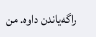راگه‌یاندن داوه‌. من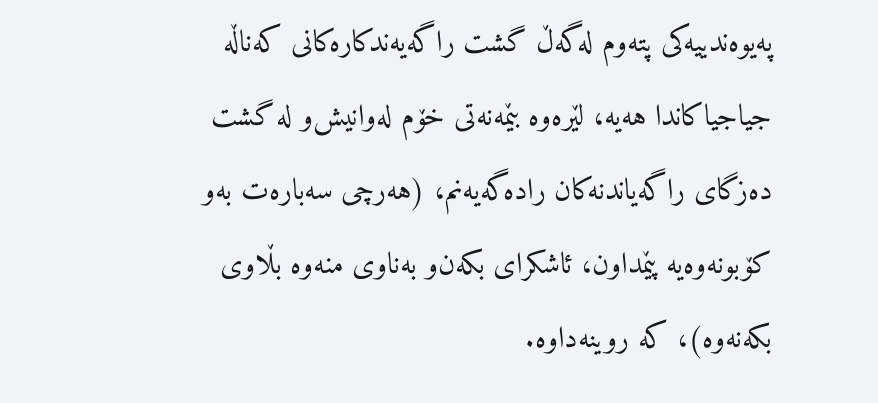په‌یوه‌ندییه‌كی پته‌وم له‌گه‌ڵ گشت راگه‌یه‌ندكاره‌كانی كه‌ناڵه‌ جیاجیاكاندا هه‌یه‌، لێره‌وه‌ بێمه‌نه‌تی خۆم له‌وانیش‌و له‌ گشت ده‌زگای راگه‌یاندنه‌كان راده‌گه‌یه‌نم، (هه‌رچی سه‌باره‌ت به‌و كۆبونه‌وه‌یه‌ پێمداون، ئاشكرای بكه‌ن‌و به‌ناوی منه‌وه‌ بڵاوی بكه‌نه‌وه‌)، كه‌ روینه‌داوه‌.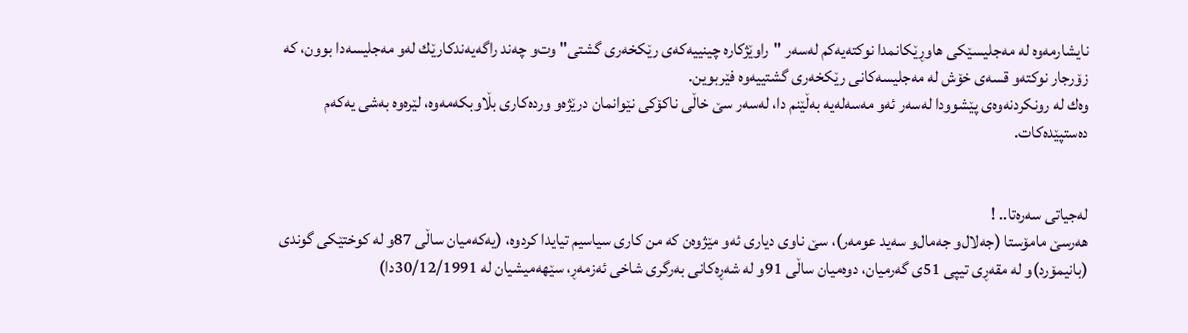نایشارمه‌وه‌ له‌ مه‌جلیسێكی هاوڕێكانمدا نوكته‌یه‌كم له‌سه‌ر "راوێژكاره‌ چینییه‌كه‌ی رێكخه‌ری گشتی" وت‌و چه‌ند راگه‌یه‌ندكارێك له‌و مه‌جلیسه‌دا بوون، كه‌ زۆرجار نوكته‌‌و قسه‌ی خۆش له‌ مه‌جلیسه‌كانی رێكخه‌ری گشتییه‌وه‌ فێربوین.
وه‌ك له‌ رونكردنه‌وه‌ی پێشوودا له‌سه‌ر ئه‌و مه‌سه‌له‌یه‌ به‌ڵێنم دا، له‌سه‌ر سێ خاڵی ناكۆكی نێوانمان درێژه‌‌و ورده‌كاری بڵاوبكه‌مه‌وه‌، لێره‌وه‌ به‌شی یه‌كه‌م ده‌ستپێده‌كات.


له‌جیاتی سه‌ره‌تا.. !
هه‌رسێ مامۆستا (جه‌لال‌و جه‌مال‌و سه‌ید عومه‌ر)، سێ ناوی دیاری ئه‌و مێژوه‌ن كه‌ من كاری سیاسیم تیایدا كردوه‌، (یه‌كه‌میان ساڵی 87و له‌ كوختێكی گوندی (بانیمۆرد)و له‌ مقه‌ڕی تیپی 51ی گه‌رمیان، دوه‌میان ساڵی 91و له‌ شه‌ڕه‌كانی به‌رگری شاخی ئه‌زمه‌ڕ، سێهه‌میشیان له‌ 30/12/1991دا)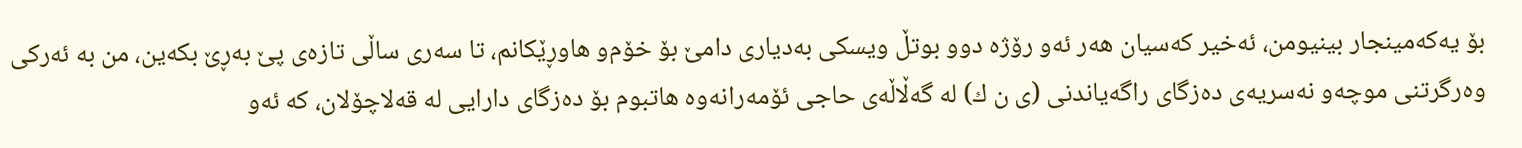بۆ یه‌كه‌مینجار بینیومن، ئه‌خیر كه‌سیان هه‌ر ئه‌و رۆژه‌ دوو بوتڵ ویسكی به‌دیاری دامێ بۆ خۆم‌و هاوڕێكانم، تا سه‌ری ساڵی تازه‌ی پێ به‌ڕێ بكه‌ین، من به‌ ئه‌ركی وه‌رگرتنی موچه‌‌و نه‌سریه‌ی ده‌زگای راگه‌یاندنی (ی ن ك) له‌ گه‌ڵاڵه‌ی حاجی ئۆمه‌رانه‌وه‌ هاتبوم بۆ ده‌زگای دارایی له‌ قه‌لاچۆلان، كه‌ ئه‌و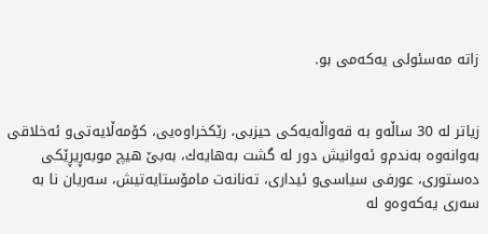زاته‌ مه‌سئولی یه‌كه‌می بو.


زیاتر له‌ 30 ساڵه‌‌و به‌ قه‌واڵه‌یه‌كی حیزبی، رێكخراوه‌یی، كۆمه‌ڵایه‌تی‌و ئه‌خلاقی به‌وانه‌وه‌ به‌ندم‌و ئه‌وانیش دور له‌ گشت به‌هایه‌ك، به‌بێ هیچ موبه‌ڕیڕێكی ده‌ستوری، عورفی سیاسی‌و ئیداری، ته‌نانه‌ت مامۆستایه‌تیش، سه‌ریان نا به‌ سه‌ری یه‌كه‌وه‌‌و له‌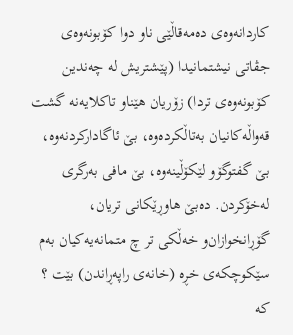كاردانه‌وه‌ی ده‌مه‌قاڵێی ناو دوا كۆبونه‌وه‌ی جڤاتی نیشتمانیدا (پێشتریش له‌ چه‌ندین كۆبونه‌وه‌ی تردا) زۆریان هێنا‌و تاكلایه‌نه‌ گشت قه‌واڵه‌كانیان به‌تاڵكرده‌وه‌، بێ ئاگاداركردنه‌وه‌، بێ گفتوگۆ‌و لێكۆڵینه‌وه‌، بێ مافی به‌رگری له‌خۆكردن. ده‌بێ هاوڕێكانی تریان، گۆڕانخوازان‌و خه‌ڵكی تر چ متمانه‌یه‌كیان به‌م سێكوچكه‌ی خڕه‌ (خانه‌ی راپه‌ڕاندن) بێت ؟ كه‌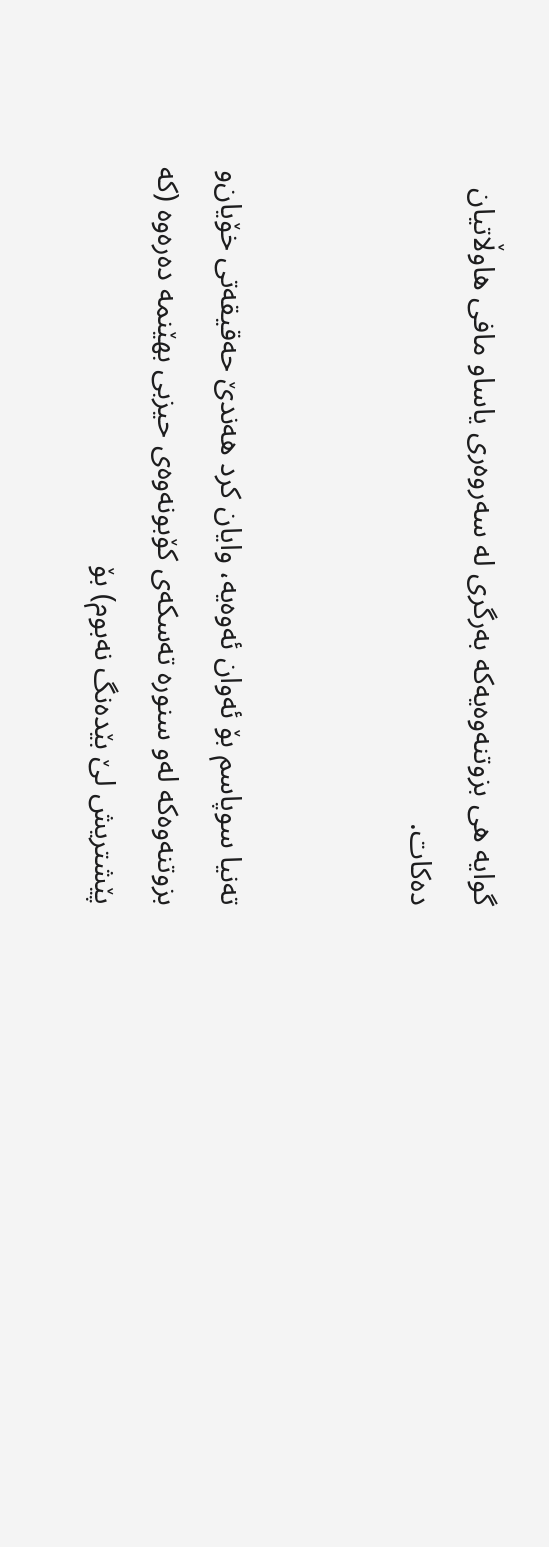گوایه‌ هی بزوتنه‌وه‌یه‌كه‌ به‌رگری له‌ سه‌روه‌ری یاسا‌و مافی هاوڵاتیان ده‌كات.


ته‌نیا سوپاسم بۆ ئه‌وان ئه‌وه‌یه‌، وایان كرد هه‌ندێ حه‌قیقه‌تی خۆیان‌و بزوتنه‌وه‌كه‌ له‌و سنوره‌ ته‌سكه‌ی كۆبونه‌وه‌ی حیزبی بهێنمه‌ ده‌ره‌وه‌ (كه‌ پێشتریش لێ بێده‌نگ نه‌بوم) بۆ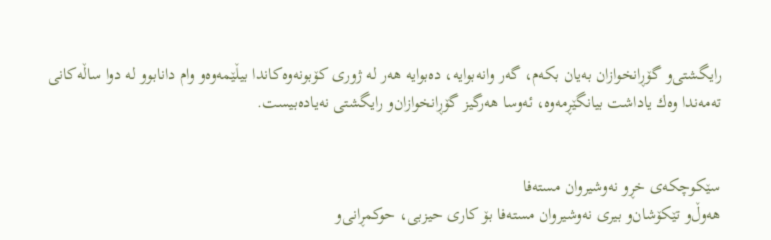رایگشتی‌و گۆڕانخوازان به‌یان بكه‌م، گه‌ر وانه‌بوایه‌، ده‌بوایه‌ هه‌ر له‌ ژوری كۆبونه‌وه‌كاندا بیڵێمه‌وه‌‌و وام دانابوو له‌ دوا ساڵه‌كانی ته‌مه‌ندا وه‌ك یاداشت بیانگێڕمه‌وه‌، ئه‌وسا هه‌رگیز گۆڕانخوازان‌و رایگشتی نه‌یاده‌بیست.


سێكوچكه‌ی خڕ‌و نه‌وشیروان مسته‌فا
هه‌وڵ‌و تێكۆشان‌و بیری نه‌وشیروان مسته‌فا بۆ كاری حیزبی، حوكمڕانی‌و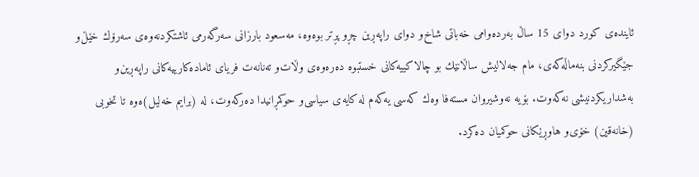ئاینده‌ی كورد دوای 15 ساڵ به‌رده‌وامی خه‌باتی شاخ‌و دوای راپه‌ڕین چڕو پڕتر بوه‌وه‌، مه‌سعود بارزانی سه‌رگه‌رمی ئاشتكردنه‌وه‌ی سه‌رۆك خێڵ‌و جێگیركردنی بنه‌ماڵه‌كه‌ی، مام جه‌لالیش ساڵانێك بو چالاكییه‌كانی خستبوه‌ ده‌ره‌وه‌ی وڵات‌و ته‌نانه‌ت فریای ئاماده‌كارییه‌كانی راپه‌ڕین‌و به‌شداریكردنیشی نه‌كه‌وت. بۆیه‌ نه‌وشیروان مسته‌فا وه‌ك كه‌سی یه‌كه‌م له‌ كایه‌ی سیاسی‌و حوكمڕانیدا ده‌ركه‌وت، له‌ (برایم خه‌لیل)ه‌وه‌ تا تخوبی (خانه‌قین) خۆی‌و هاوڕێكانی حوكمیان ده‌كرد.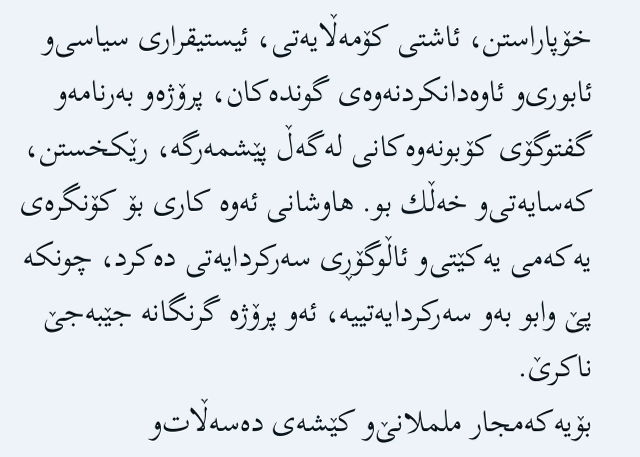خۆپاراستن، ئاشتی كۆمه‌ڵایه‌تی، ئیستیقراری سیاسی‌و ئابوری‌و ئاوه‌دانكردنه‌وه‌ی گونده‌كان، پرۆژه‌‌و به‌رنامه‌‌و گفتوگۆی كۆبونه‌وه‌كانی له‌گه‌ڵ پێشمه‌رگه‌، رێكخستن، كه‌سایه‌تی‌و خه‌ڵك بو. هاوشانی ئه‌وه‌ كاری بۆ كۆنگره‌ی یه‌كه‌می یه‌كێتی‌و ئاڵوگۆڕی سه‌ركردایه‌تی ده‌كرد، چونكه‌ پێ وابو به‌و سه‌ركردایه‌تییه‌، ئه‌و پرۆژه‌ گرنگانه‌ جێبه‌جێ ناكرێ.
بۆیه‌كه‌مجار ململانێ‌و كێشه‌ی ده‌سه‌ڵات‌و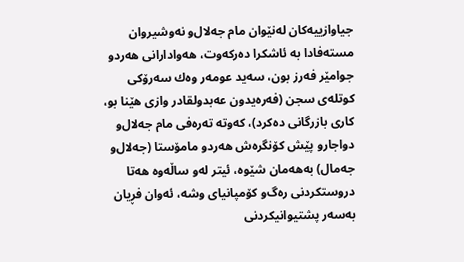جیاوازییه‌كان له‌نێوان مام جه‌لال‌و نه‌وشیروان مسته‌فادا به‌ ئاشكرا ده‌ركه‌وت، هه‌وادارانی هه‌ردو جوامێر فه‌رز بون، سه‌ید عومه‌ر وه‌ك سه‌رۆكی كوتله‌ی سجن (فه‌ره‌یدون عه‌بدولقادر وازی هێنا بو، كاری بازرگانی ده‌كرد)، كه‌وته‌ ته‌ره‌فی مام جه‌لال‌و دواجار‌و پێش كۆنگره‌ش هه‌ردو مامۆستا (جه‌لال‌و جه‌مال) به‌هه‌مان شێوه‌، ئیتر له‌و ساڵه‌وه‌ هه‌تا دروستكردنی ره‌گ‌و كۆمپانیای وشه‌، ئه‌وان فڕیان به‌سه‌ر پشتیوانیكردنی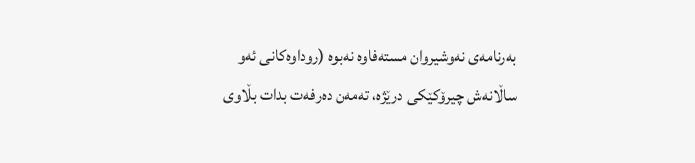به‌رنامه‌ی نه‌وشیروان مسته‌فاوه‌ نه‌بوه‌ (روداوه‌كانی ئه‌و ساڵانه‌ش چیرۆكێكی درێژه‌، ته‌مه‌ن ده‌رفه‌ت بدات بڵاوی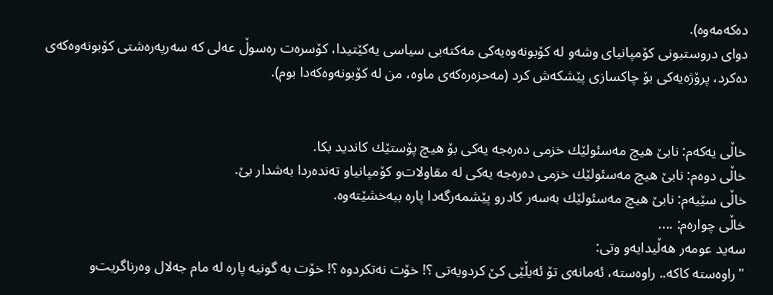ده‌كه‌مه‌وه‌).
دوای دروستبونی كۆمپانیای وشه‌‌و له‌ كۆبونه‌وه‌یه‌كی مه‌كته‌بی سیاسی یه‌كێتیدا، كۆسره‌ت ره‌سوڵ عه‌لی كه‌ سه‌رپه‌ره‌شتی كۆبونه‌وه‌كه‌ی ده‌كرد، پرۆژه‌یه‌كی بۆ چاكسازی پێشكه‌ش كرد (مه‌حزه‌ره‌كه‌ی ماوه‌، من له‌ كۆبونه‌وه‌كه‌دا بوم).


خاڵی یه‌كه‌م: نابێ هیچ مه‌سئولێك خزمی ده‌ره‌جه‌ یه‌كی بۆ هیچ پۆستێك كاندید بكا.
خاڵی دوه‌م: نابێ هیچ مه‌سئولێك خزمی ده‌ره‌جه‌ یه‌كی له‌ مقاولات‌و كۆمپانیا‌و ته‌نده‌ردا به‌شدار بێ.
خاڵی سێیه‌م: نابێ هیچ مه‌سئولێك به‌سه‌ر كادرو پێشمه‌رگه‌دا پاره‌ ببه‌خشێته‌وه‌.
خاڵی چواره‌م: ....
سه‌ید عومه‌ر هه‌ڵیدایه‌‌و وتی:
"راوه‌سته‌ كاكه‌.. راوه‌سته‌، ئه‌مانه‌ی تۆ ئه‌یڵێی كێ كردویه‌تی ؟! خۆت نه‌تكردوه‌ ؟! خۆت به‌ گونیه‌ پاره‌ له‌ مام جه‌لال وه‌رناگریت‌و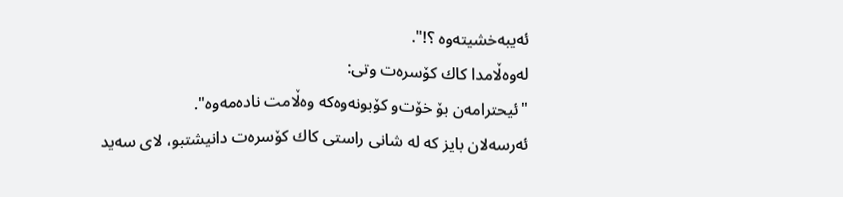ئه‌یبه‌خشیته‌وه‌ ؟!".
له‌وه‌ڵامدا كاك كۆسره‌ت وتی:
"ئیحترامه‌ن بۆ خۆت‌و كۆبونه‌وه‌كه‌ وه‌ڵامت ناده‌مه‌وه‌".
ئه‌رسه‌لان بایز كه‌ له‌ شانی راستی كاك كۆسره‌ت دانیشتبو، لای سه‌ید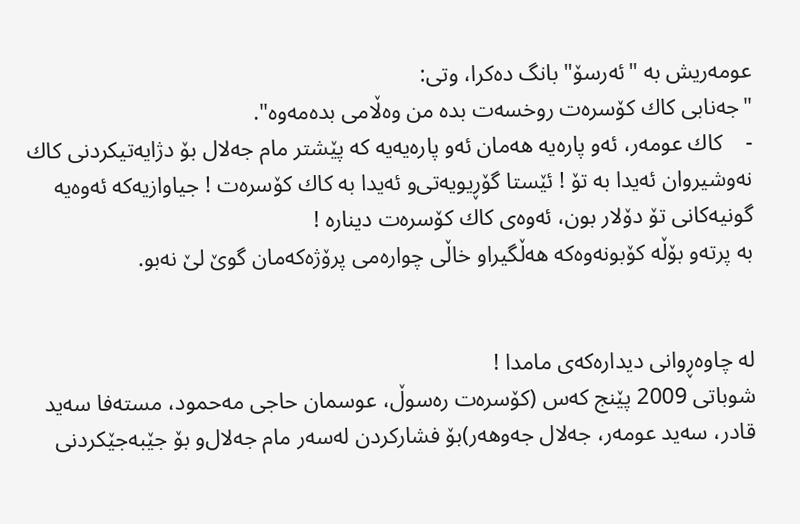عومه‌ریش به‌ "ئه‌رسۆ" بانگ ده‌كرا، وتی:
"جه‌نابی كاك كۆسره‌ت روخسه‌ت بده‌ من وه‌ڵامی بده‌مه‌وه‌".
-    كاك عومه‌ر، ئه‌و پاره‌یه‌ هه‌مان ئه‌و پاره‌یه‌یه‌ كه‌ پێشتر مام جه‌لال بۆ دژایه‌تیكردنی كاك نه‌وشیروان ئه‌یدا به‌ تۆ ! ئێستا گۆڕیویه‌تی‌و ئه‌یدا به‌ كاك كۆسره‌ت ! جیاوازیه‌كه‌ ئه‌وه‌یه‌ گونیه‌كانی تۆ دۆلار بون، ئه‌وه‌ی كاك كۆسره‌ت دیناره‌ !
به‌ پرته‌‌و بۆڵه‌ كۆبونه‌وه‌كه‌ هه‌ڵگیرا‌و خاڵی چواره‌می پرۆژه‌كه‌مان گوێ لێ نه‌بو.


له‌ چاوه‌ڕوانی دیداره‌كه‌ی مامدا !
شوباتی 2009 پێنج كه‌س (كۆسره‌ت ره‌سوڵ، عوسمان حاجی مه‌حمود، مسته‌فا سه‌ید قادر، سه‌ید عومه‌ر، جه‌لال جه‌وهه‌ر)بۆ فشاركردن له‌سه‌ر مام جه‌لال‌و بۆ جێبه‌جێكردنی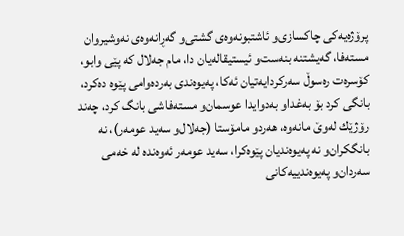پرۆژه‌یه‌كی چاكسازی‌و ئاشتبونه‌وه‌ی گشتی‌و گه‌ڕانه‌وه‌ی نه‌وشیروان مسته‌فا، گه‌یشتنه‌ بنه‌ست‌و ئیستیقاله‌یان دا، مام جه‌لال كه‌ پێی وابو، كۆسره‌ت ره‌سوڵ سه‌ركردایه‌تیان ئه‌كا، په‌یوه‌ندی به‌رده‌وامی پێوه‌ ده‌كرد، بانگی كرد بۆ به‌غدا‌و به‌دوایدا عوسمان‌و مسته‌فاشی بانگ كرد، چه‌ند رۆژێك له‌وێ مانه‌وه‌، هه‌ردو مامۆستا (جه‌لال‌و سه‌ید عومه‌ر)، نه‌ بانگكران‌و نه‌ په‌یوه‌ندیان پێوه‌كرا، سه‌ید عومه‌ر ئه‌وه‌نده‌ له‌ خه‌می سه‌ردان‌و په‌یوه‌ندییه‌كانی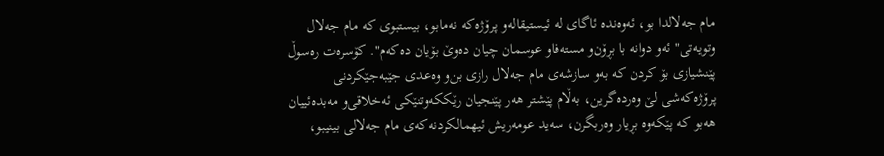مام جه‌لالدا بو، ئه‌وه‌نده‌ ئاگای له‌ ئیستیقاله‌‌و پرۆژه‌كه‌ نه‌مابو، بیستبوی كه‌ مام جه‌لال وتویه‌تی" ئه‌و دوانه‌ با بڕۆن‌و مسته‌فا‌و عوسمان چیان ده‌وێ بۆیان ده‌كه‌م". كۆسره‌ت ره‌سوڵ پێنشیازی بۆ كردن كه‌ به‌و سازشه‌ی مام جه‌لال رازی بن‌و وه‌عدی جێبه‌جێكردنی پرۆژه‌كه‌شی لێ وه‌رده‌گرین، به‌ڵام پێشتر هه‌ر پێنجیان رێككه‌وتنێكی ئه‌خلاقی‌و مه‌بده‌ئییان هه‌بو كه‌ پێكه‌وه‌ بڕیار وه‌ربگرن، سه‌ید عومه‌ریش ئیهمالكردنه‌كه‌ی مام جه‌لالی بینیبو،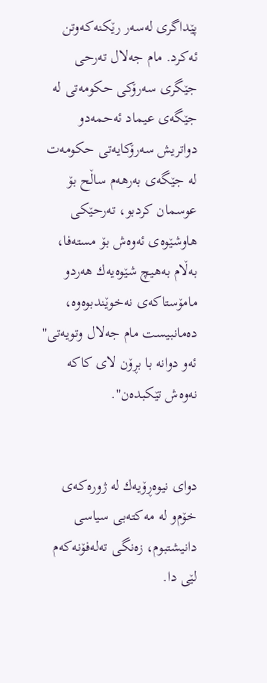پێداگری له‌سه‌ر رێكنه‌كه‌وتن ئه‌كرد. مام جه‌لال ته‌رحی جێگری سه‌رۆكی حكومه‌تی له‌ جێگه‌ی عیماد ئه‌حمه‌د‌و دواتریش سه‌رۆكایه‌تی حكومه‌ت له‌ جێگه‌ی به‌رهه‌م ساڵح بۆ عوسمان كردبو، ته‌رحێكی هاوشێوه‌ی ئه‌وه‌ش بۆ مسته‌فا، به‌ڵام به‌هیچ شێوه‌یه‌ك هه‌ردو مامۆستاكه‌ی نه‌خوێندبوه‌وه‌، ده‌مانبیست مام جه‌لال وتویه‌تی" ئه‌و دوانه‌ با بڕۆن لای كاكه‌ نه‌وه‌ش تێكبده‌ن".


دوای نیوه‌ڕۆیه‌ك له‌ ژوره‌كه‌ی خۆم‌و له‌ مه‌كته‌بی سیاسی دانیشتبوم، زه‌نگی ته‌له‌فۆنه‌كه‌م لێی دا.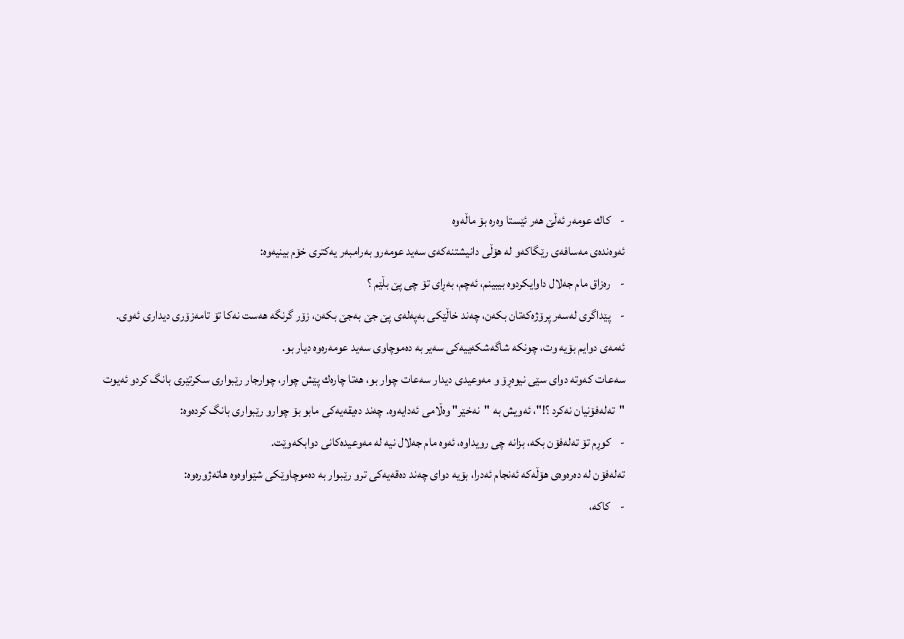-    كاك عومه‌ر ئه‌ڵێ هه‌ر ئێستا وه‌ره‌ بۆ ماڵه‌وه‌
ئه‌وه‌نده‌ی مه‌سافه‌ی رێگاكه‌‌و له‌ هۆڵی دانیشتنه‌كه‌ی سه‌ید عومه‌ر‌و به‌رامبه‌ر یه‌كتری خۆم بینیه‌وه‌:
-    ره‌زاق مام جه‌لال داوایكردوه‌ بیبینم، ئه‌چم، به‌ڕای تۆ چی پێ بڵێم ؟
-    پێداگری له‌سه‌ر پرۆژه‌كه‌تان بكه‌ن، چه‌ند خاڵێكی به‌په‌له‌ی پێ جێ به‌جێ بكه‌ن، زۆر گرنگه‌ هه‌ست نه‌كا تۆ تامه‌زۆری دیداری ئه‌وی.
ئه‌مه‌ی دوایم بۆیه‌ وت، چونكه‌ شاگه‌شكه‌ییه‌كی سه‌یر به‌ ده‌موچاوی سه‌ید عومه‌ره‌وه‌ دیار بو.
سه‌عات كه‌وته‌ دوای سێی نیوه‌ڕۆ و مه‌وعیدی دیدار سه‌عات چوار بو، هه‌تا چاره‌ك پێش چوار، چوارجار رێبواری سكرتێری بانگ كرد‌و ئه‌یوت "ته‌له‌فۆنیان نه‌كرد ؟!"، ئه‌ویش به‌ "نه‌خێر" وه‌ڵامی ئه‌دایه‌وه‌. چه‌ند ده‌یقه‌یه‌كی مابو بۆ چوار‌و رێبواری بانگ كرده‌وه‌:
-    كوڕم تۆ ته‌له‌فۆن بكه‌، بزانه‌ چی رویداوه‌، ئه‌وه‌ مام جه‌لال نیه‌ له‌ مه‌وعیده‌كانی دوابكه‌وێت.
ته‌له‌فۆن له‌ ده‌ره‌وه‌ی هۆڵه‌كه‌ ئه‌نجام ئه‌درا، بۆیه‌ دوای چه‌ند ده‌قه‌یه‌كی تر‌و رێبوار به‌ ده‌موچاوێكی شێواوه‌وه‌ هاته‌ژوره‌وه‌:
-    كاكه‌،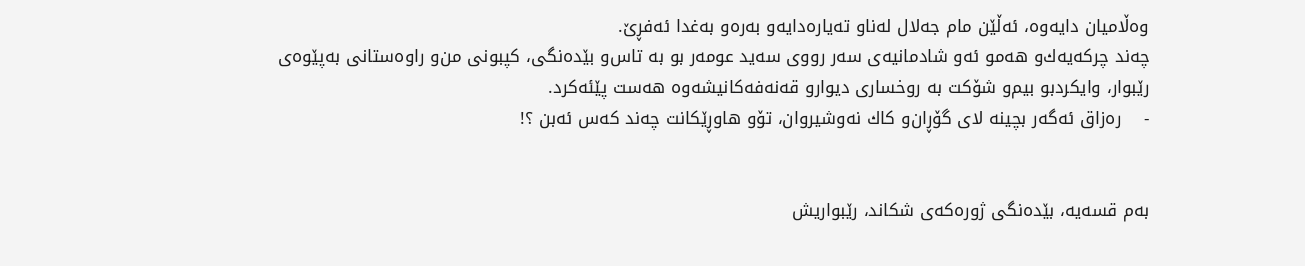وه‌ڵامیان دایه‌وه‌، ئه‌ڵێن مام جه‌لال له‌ناو ته‌یاره‌دایه‌‌و به‌ره‌و به‌غدا ئه‌فڕێ.
چه‌ند چركه‌یه‌ك‌و هه‌مو ئه‌و شادمانیه‌ی سه‌ر رووی سه‌ید عومه‌ر بو به‌ تاس‌و بێده‌نگی، كپبونی من‌و راوه‌ستانی به‌پێوه‌ی رێبوار، وایكردبو بیم‌و شۆكت به‌ روخساری دیوار‌و قه‌نه‌فه‌كانیشه‌وه‌ هه‌ست پێئه‌كرد.
-    ره‌زاق ئه‌گه‌ر بچینه‌ لای گۆڕان‌و كاك نه‌وشیروان، تۆ‌و هاوڕێكانت چه‌ند كه‌س ئه‌بن ؟!


به‌م قسه‌یه‌، بێده‌نگی ژوره‌كه‌ی شكاند، رێبواریش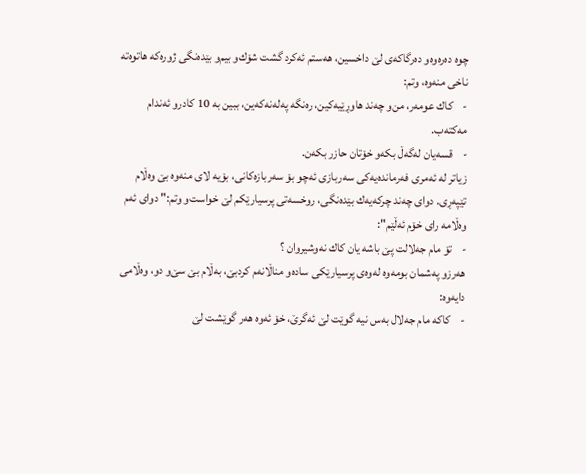چوه‌ ده‌ره‌وه‌‌و ده‌رگاكه‌ی لێ داخسین، هه‌ستم ئه‌كرد گشت شۆك‌و بیم‌و بێده‌نگی ژوره‌كه‌ هاتوه‌ته‌ ناخی منه‌وه‌، وتم:
-    كاك عومه‌ر، من‌و چه‌ند هاوڕێیه‌كین، ره‌نگه‌ په‌له‌نه‌كه‌ین، ببین به‌ 10 كادرو ئه‌ندام مه‌كته‌ب.
-    قسه‌یان له‌گه‌ڵ بكه‌‌و خۆتان حازر بكه‌ن.
زیاتر له‌ ئه‌مری فه‌رمانده‌یه‌كی سه‌ربازی ئه‌چو بۆ سه‌ربازه‌كانی، بۆیه‌ لای منه‌وه‌ بێ وه‌ڵام تێپه‌ڕی. دوای چه‌ند چركه‌یه‌ك بێده‌نگی، روخسه‌تی پرسیارێكم لێ خواست‌و وتم:" دوای ئه‌م وه‌ڵامه‌ رای خۆم ئه‌ڵێم":
-    تۆ مام جه‌لالت پێ باشه‌ یان كاك نه‌وشیروان ؟
هه‌رزو په‌شمان بومه‌وه‌ له‌وه‌ی پرسیارێكی ساده‌‌و مناڵانه‌م كردبێ، به‌ڵام بێ سێ‌و دو، وه‌ڵامی دایه‌وه‌:
-    كاكه‌ مام جه‌لال به‌س نیه‌ گوێت لێ ئه‌گرێ، خۆ ئه‌وه‌ هه‌ر گوێشت لێ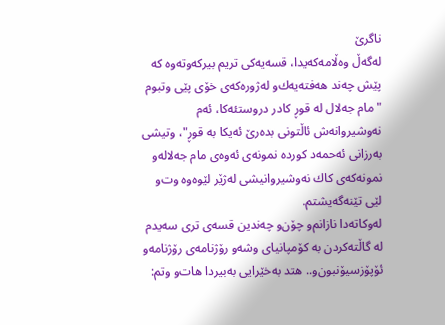ناگرێ
له‌گه‌ڵ وه‌ڵامه‌كه‌یدا، قسه‌یه‌كی تریم بیركه‌وته‌وه‌ كه‌ پێش چه‌ند هه‌فته‌یه‌ك‌و له‌ژوره‌كه‌ی خۆی پێی وتبوم " مام جه‌لال له‌ قوڕ كادر دروستئه‌كا، ئه‌م نه‌وشیروانه‌ش ئاڵتونی بده‌رێ ئه‌یكا به‌ قوڕ"، وتیشی به‌رزانی ئه‌حمه‌د كورده‌ نمونه‌ی ئه‌وه‌ی مام جه‌لاله‌‌و نمونه‌كه‌ی كاك نه‌وشیروانیشی له‌ژێر لێوه‌وه‌ وت‌و لێی تێنه‌گه‌یشتم.
له‌وكاته‌دا نازانم‌و چۆن‌و چه‌ندین قسه‌ی تری سه‌یدم له‌ گاڵته‌كردن به‌ كۆمپانیای وشه‌‌و رۆژنامه‌ی رۆژنامه‌‌و ئۆپۆزسیۆنبون‌و.. هتد به‌خێرایی به‌بیردا هات‌و وتم: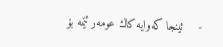-    ئینجا كه‌وایه‌ كاك عومه‌ر ئێمه‌ بۆ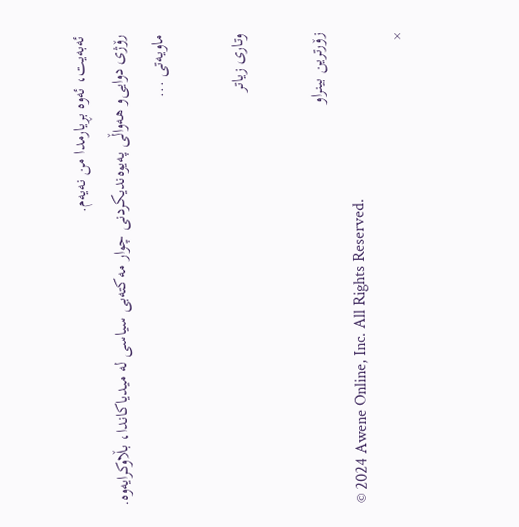ئه‌به‌یت، ئه‌وه‌ بڕیارمدا من نه‌یه‌م.
رۆژی دوایی‌و هه‌واڵی په‌یوه‌ندیكردنی چوار مه‌كته‌بی سیاسی له‌ میدیاكاندا، بڵاوكرایه‌وه‌.
ماویه‌تی ...

وتاری زیاتر

زۆرترین بینراو
© 2024 Awene Online, Inc. All Rights Reserved.
×